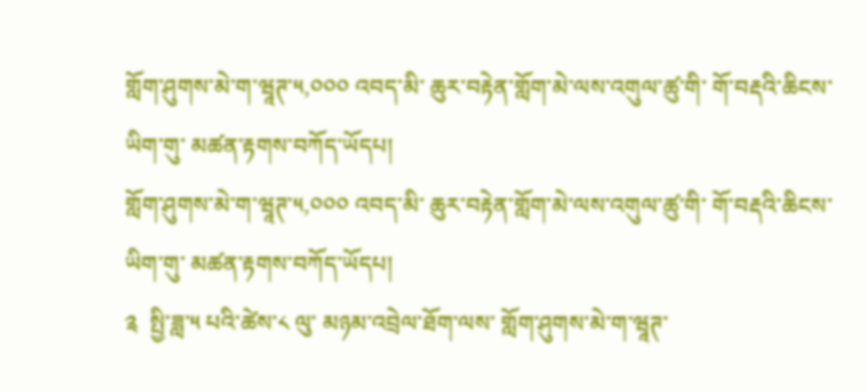གློག་ཤུགས་མེ་ག་ཝཱཊ་༥,༠༠༠ འབད་མི་ ཆུར་བརྟེན་གློག་མེ་ལས་འགུལ་ཚུ་གི་ གོ་བརྡའི་ཆིངས་ཡིག་གུ་ མཚན་རྟགས་བཀོད་ཡོདཔ།
གློག་ཤུགས་མེ་ག་ཝཱཊ་༥,༠༠༠ འབད་མི་ ཆུར་བརྟེན་གློག་མེ་ལས་འགུལ་ཚུ་གི་ གོ་བརྡའི་ཆིངས་ཡིག་གུ་ མཚན་རྟགས་བཀོད་ཡོདཔ།
༉  སྤྱི་ཟླ་༥ པའི་ཚེས་༨ ལུ་ མཉམ་འབྲེལ་ཐོག་ལས་ གློག་ཤུགས་མེ་ག་ཝཱཊ་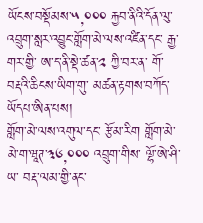ཡོངས་བསྡོམས་༥,༠༠༠ རྐྱབ་ནིའི་དོན་ལུ་ འབྲུག་སླར་འབྱུང་གློག་མེ་ལས་འཛིན་དང་ རྒྱ་གར་གྱི་ ཨ་ད་ནི་སྡེ་ཚན་༢ ཀྱི་བར་ན་ གོ་བརྡའི་ཆིངས་ཡིག་གུ་ མཚན་རྟགས་བཀོད་ཡོདཔ་ཨིན་པས།
གློག་མེ་ལས་འགུལ་དང་ རྩོམ་རིག གློག་མེ་མེ་ག་ཝཱཊ་༣༦,༠༠༠ འབྲུག་གིས་ ལྷོ་ཨེ་ཤི་ཡ་ བརྡ་ལམ་གྱི་ནང་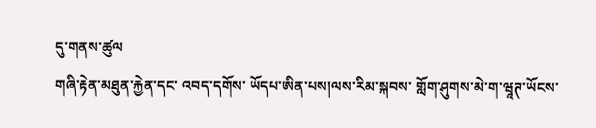དུ་གནས་ཚུལ
གཞི་རྟེན་མཐུན་རྐྱེན་དང་ འབད་དགོས་ ཡོདཔ་ཨིན་པས།ལས་རིམ་སྐབས་ གློག་ཤུགས་མེ་ག་ཝཱཊ་ཡོངས་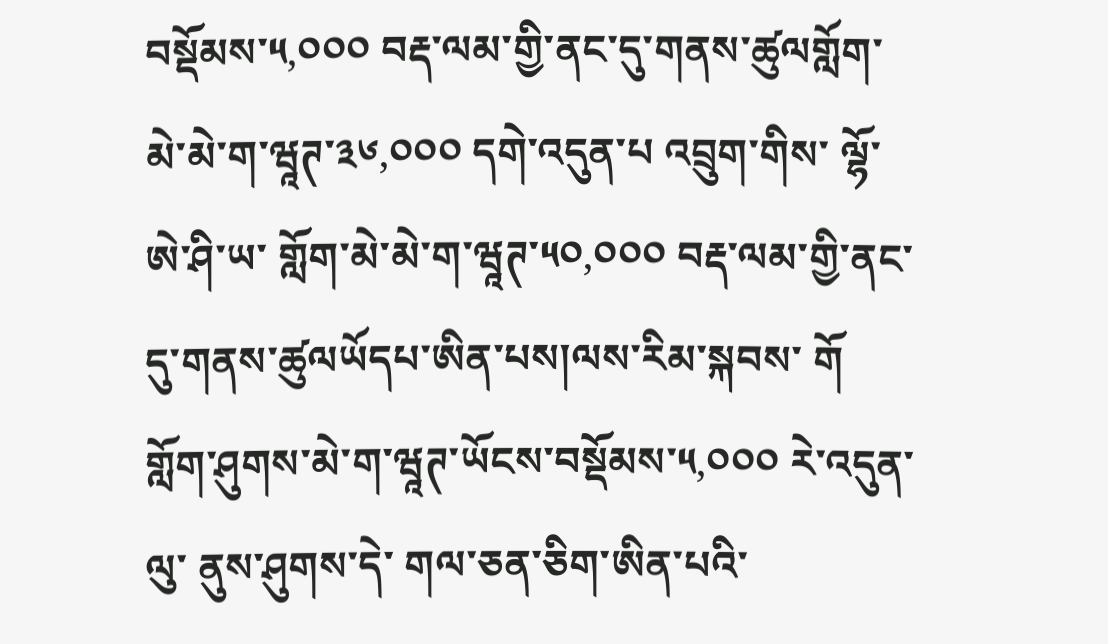བསྡོམས་༥,༠༠༠ བརྡ་ལམ་གྱི་ནང་དུ་གནས་ཚུལགློག་མེ་མེ་ག་ཝཱཊ་༣༦,༠༠༠ དགེ་འདུན་པ འབྲུག་གིས་ ལྷོ་ཨེ་ཤི་ཡ་ གློག་མེ་མེ་ག་ཝཱཊ་༥༠,༠༠༠ བརྡ་ལམ་གྱི་ནང་དུ་གནས་ཚུལཡོདཔ་ཨིན་པས།ལས་རིམ་སྐབས་ གོ གློག་ཤུགས་མེ་ག་ཝཱཊ་ཡོངས་བསྡོམས་༥,༠༠༠ རེ་འདུན་ལུ་ ནུས་ཤུགས་དེ་ གལ་ཅན་ཅིག་ཨིན་པའི་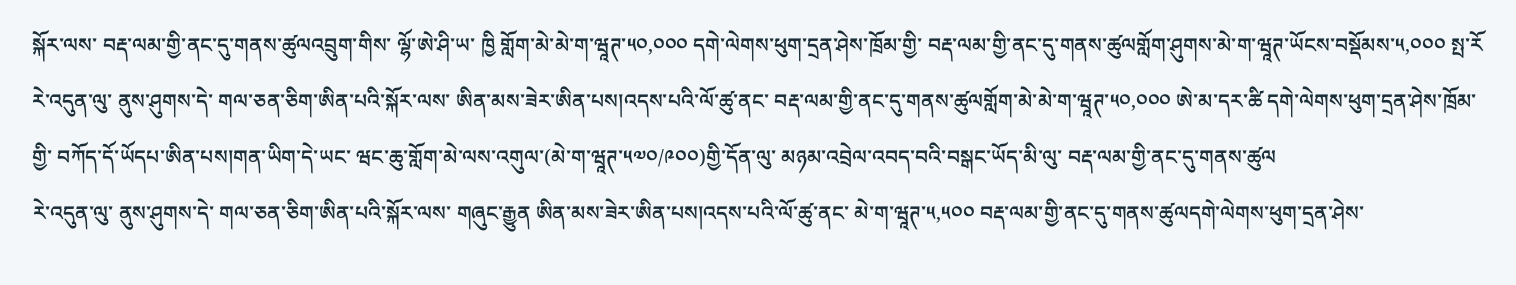སྐོར་ལས་ བརྡ་ལམ་གྱི་ནང་དུ་གནས་ཚུལའབྲུག་གིས་ ལྷོ་ཨེ་ཤི་ཡ་ ཁྱི གློག་མེ་མེ་ག་ཝཱཊ་༥༠,༠༠༠ དགེ་ལེགས་ཕུག་དྲན་ཤེས་ཁྲོམ་གྱི་ བརྡ་ལམ་གྱི་ནང་དུ་གནས་ཚུལགློག་ཤུགས་མེ་ག་ཝཱཊ་ཡོངས་བསྡོམས་༥,༠༠༠ སྤ་རོ རེ་འདུན་ལུ་ ནུས་ཤུགས་དེ་ གལ་ཅན་ཅིག་ཨིན་པའི་སྐོར་ལས་ ཨིན་མས་ཟེར་ཨིན་པས།འདས་པའི་ལོ་ཚུ་ནང་ བརྡ་ལམ་གྱི་ནང་དུ་གནས་ཚུལགློག་མེ་མེ་ག་ཝཱཊ་༥༠,༠༠༠ ཨེ་མ་དར་ཚི དགེ་ལེགས་ཕུག་དྲན་ཤེས་ཁྲོམ་གྱི་ བཀོད་དོ་ཡོདཔ་ཨིན་པས།གན་ཡིག་དེ་ཡང་ ཝང་ཆུ་གློག་མེ་ལས་འགུལ་(མེ་ག་ཝཱཊ་༥༧༠/༩༠༠)གྱི་དོན་ལུ་ མཉམ་འབྲེལ་འབད་བའི་བསྒང་ཡོད་མི་ལུ་ བརྡ་ལམ་གྱི་ནང་དུ་གནས་ཚུལ
རེ་འདུན་ལུ་ ནུས་ཤུགས་དེ་ གལ་ཅན་ཅིག་ཨིན་པའི་སྐོར་ལས་ གཞུང་རྒྱུན ཨིན་མས་ཟེར་ཨིན་པས།འདས་པའི་ལོ་ཚུ་ནང་ མེ་ག་ཝཱཊ་༥,༥༠༠ བརྡ་ལམ་གྱི་ནང་དུ་གནས་ཚུལདགེ་ལེགས་ཕུག་དྲན་ཤེས་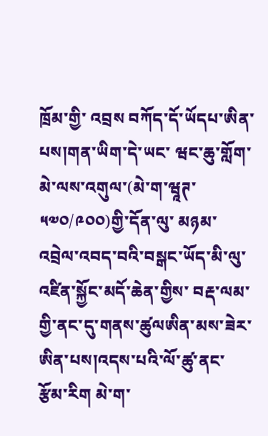ཁྲོམ་གྱི་ འབྲས བཀོད་དོ་ཡོདཔ་ཨིན་པས།གན་ཡིག་དེ་ཡང་ ཝང་ཆུ་གློག་མེ་ལས་འགུལ་(མེ་ག་ཝཱཊ་༥༧༠/༩༠༠)གྱི་དོན་ལུ་ མཉམ་འབྲེལ་འབད་བའི་བསྒང་ཡོད་མི་ལུ་ འཛིན་སྐྱོང་མདོ་ཆེན་གྱིས་ བརྡ་ལམ་གྱི་ནང་དུ་གནས་ཚུལཨིན་མས་ཟེར་ཨིན་པས།འདས་པའི་ལོ་ཚུ་ནང་ རྩོམ་རིག མེ་ག་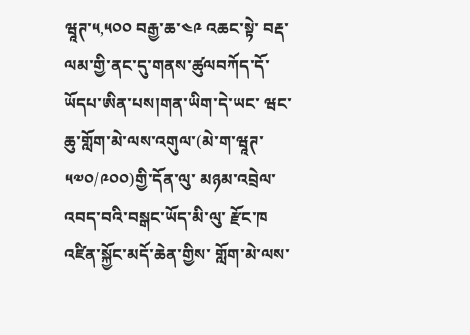ཝཱཊ་༥,༥༠༠ བརྒྱ་ཆ་༤༩ འཆང་སྟེ་ བརྡ་ལམ་གྱི་ནང་དུ་གནས་ཚུལབཀོད་དོ་ཡོདཔ་ཨིན་པས།གན་ཡིག་དེ་ཡང་ ཝང་ཆུ་གློག་མེ་ལས་འགུལ་(མེ་ག་ཝཱཊ་༥༧༠/༩༠༠)གྱི་དོན་ལུ་ མཉམ་འབྲེལ་འབད་བའི་བསྒང་ཡོད་མི་ལུ་ རྫོང་ཁ འཛིན་སྐྱོང་མདོ་ཆེན་གྱིས་ གློག་མེ་ལས་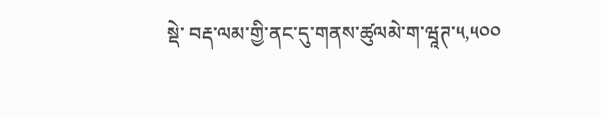སྡེ་ བརྡ་ལམ་གྱི་ནང་དུ་གནས་ཚུལམེ་ག་ཝཱཊ་༥,༥༠༠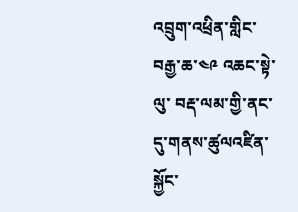འབྲུག་འཕྲིན་གླིང་ བརྒྱ་ཆ་༤༩ འཆང་སྟེ་ ལུ་ བརྡ་ལམ་གྱི་ནང་དུ་གནས་ཚུལའཛིན་སྐྱོང་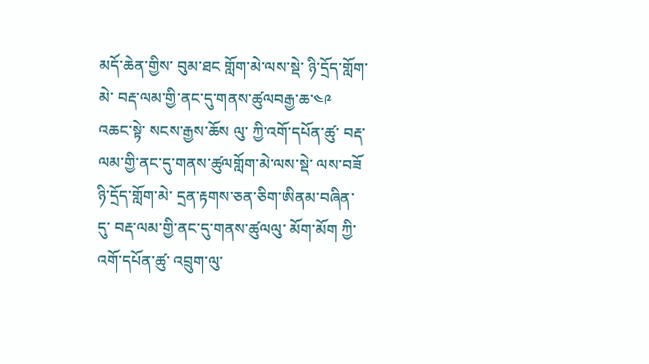མདོ་ཆེན་གྱིས་ བུམ་ཐང གློག་མེ་ལས་སྡེ་ ཉི་དྲོད་གློག་མེ་ བརྡ་ལམ་གྱི་ནང་དུ་གནས་ཚུལབརྒྱ་ཆ་༤༩ འཆང་སྟེ་ སངས་རྒྱས་ཆོས ལུ་ ཀྱི་འགོ་དཔོན་ཚུ་ བརྡ་ལམ་གྱི་ནང་དུ་གནས་ཚུལགློག་མེ་ལས་སྡེ་ ལས་བཟོ ཉི་དྲོད་གློག་མེ་ དྲན་རྟགས་ཅན་ཅིག་ཨིནམ་བཞིན་དུ་ བརྡ་ལམ་གྱི་ནང་དུ་གནས་ཚུལལུ་ མོག་མོག ཀྱི་འགོ་དཔོན་ཚུ་ འབྲུག་ལུ་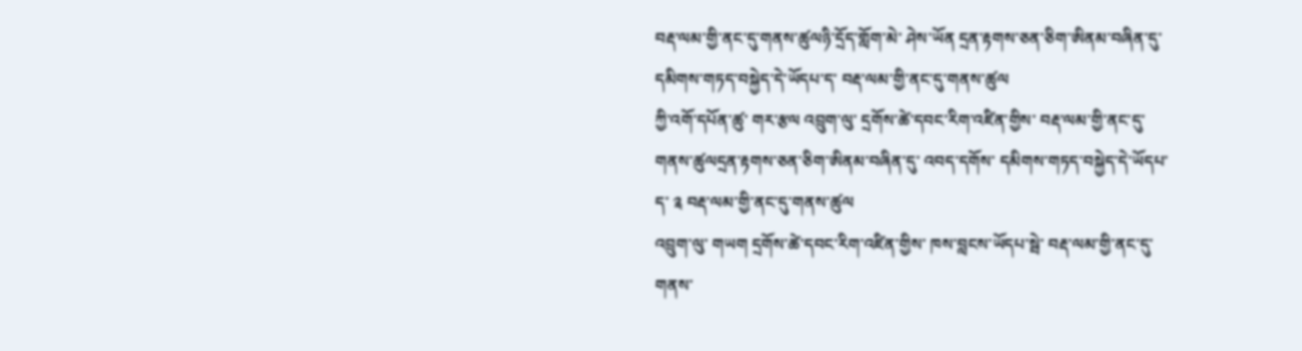བརྡ་ལམ་གྱི་ནང་དུ་གནས་ཚུལཉི་དྲོད་གློག་མེ་ ཤེས་ཡོན དྲན་རྟགས་ཅན་ཅིག་ཨིནམ་བཞིན་དུ་ དམིགས་གཏད་བསྐྱེད་དེ་ཡོདཔ་ད་ བརྡ་ལམ་གྱི་ནང་དུ་གནས་ཚུལ
ཀྱི་འགོ་དཔོན་ཚུ་ གར་རྩལ འབྲུག་ལུ་ དྲགོས་ཚེ་དབང་རིག་འཛིན་གྱིས་ བརྡ་ལམ་གྱི་ནང་དུ་གནས་ཚུལདྲན་རྟགས་ཅན་ཅིག་ཨིནམ་བཞིན་དུ་ འབད་དགོས་ དམིགས་གཏད་བསྐྱེད་དེ་ཡོདཔ་ད་ ༉ བརྡ་ལམ་གྱི་ནང་དུ་གནས་ཚུལ
འབྲུག་ལུ་ གཡག དྲགོས་ཚེ་དབང་རིག་འཛིན་གྱིས་ ཁས་བླངས་ཡོདཔ་སྦེ་ བརྡ་ལམ་གྱི་ནང་དུ་གནས་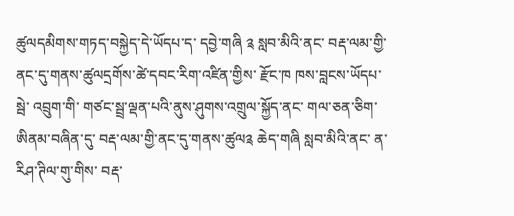ཚུལདམིགས་གཏད་བསྐྱེད་དེ་ཡོདཔ་ད་ དབྱེ་གཞི ༉ སླབ་མིའི་ནང་ བརྡ་ལམ་གྱི་ནང་དུ་གནས་ཚུལདྲགོས་ཚེ་དབང་རིག་འཛིན་གྱིས་ རྫོང་ཁ ཁས་བླངས་ཡོདཔ་སྦེ་ འབྲུག་གི་ གཙང་སྦྲ་ལྡན་པའི་ནུས་ཤུགས་འགྲུལ་སྐྱོད་ནང་ གལ་ཅན་ཅིག་ཨིནམ་བཞིན་དུ་ བརྡ་ལམ་གྱི་ནང་དུ་གནས་ཚུལ༉ ཆེད་གཞི སླབ་མིའི་ནང་ ན་རིཤ་ཊིལ་གུ་གིས་ བརྡ་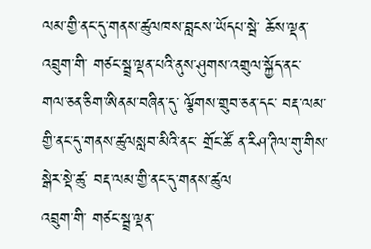ལམ་གྱི་ནང་དུ་གནས་ཚུལཁས་བླངས་ཡོདཔ་སྦེ་ ཆོས་ལྡན་ འབྲུག་གི་ གཙང་སྦྲ་ལྡན་པའི་ནུས་ཤུགས་འགྲུལ་སྐྱོད་ནང་ གལ་ཅན་ཅིག་ཨིནམ་བཞིན་དུ་ ལྕོགས་གྲུབ་ཅན་དང་ བརྡ་ལམ་གྱི་ནང་དུ་གནས་ཚུལསླབ་མིའི་ནང་ གྲོང་ཚོ ན་རིཤ་ཊིལ་གུ་གིས་ སྒེར་སྡེ་ཚུ་ བརྡ་ལམ་གྱི་ནང་དུ་གནས་ཚུལ
འབྲུག་གི་ གཙང་སྦྲ་ལྡན་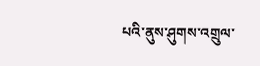པའི་ནུས་ཤུགས་འགྲུལ་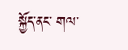སྐྱོད་ནང་ གལ་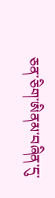ཅན་ཅིག་ཨིནམ་བཞིན་དུ་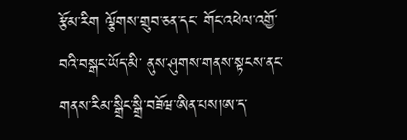རྩོམ་རིག ལྕོགས་གྲུབ་ཅན་དང་ གོང་འཕེལ་འགྱོ་བའི་བསྒང་ཡོད་མི་ ནུས་ཤུགས་གནས་སྟངས་ནང་ གནས་རིམ་སྒྲིང་སྒྲི་བཟོཝ་ཨིན་པས།ཨ་ད་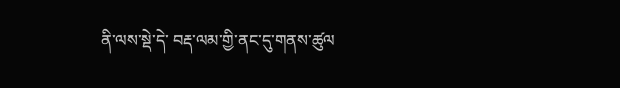ནི་ལས་སྡེ་དེ་ བརྡ་ལམ་གྱི་ནང་དུ་གནས་ཚུལ